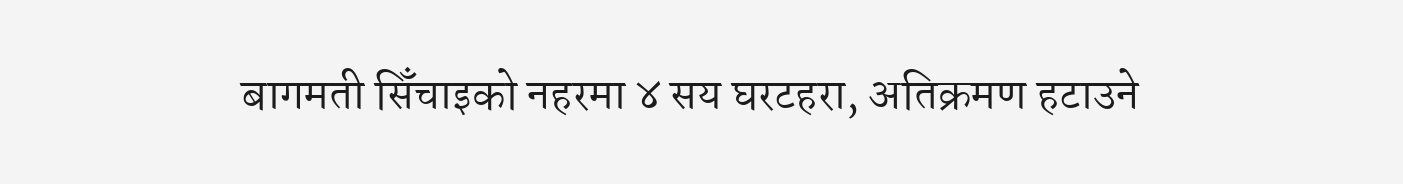बागमती सिँचाइको नहरमा ४ सय घरटहरा, अतिक्रमण हटाउने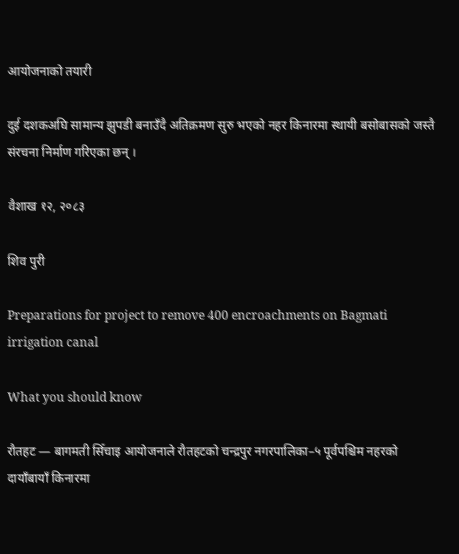आयोजनाको तयारी

दुई दशकअघि सामान्य झुपडी बनाउँदै अतिक्रमण सुरु भएको नहर किनारमा स्थायी बसोबासको जस्तै संरचना निर्माण गरिएका छन् ।

वैशाख १२, २०८३

शिव पुरी

Preparations for project to remove 400 encroachments on Bagmati irrigation canal

What you should know

रौतहट — बागमती सिँचाइ आयोजनाले रौतहटको चन्द्रपुर नगरपालिका–५ पूर्वपश्चिम नहरको दायाँबायाँ किनारमा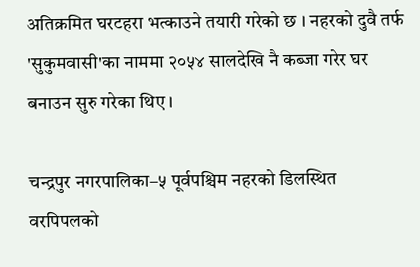अतिक्रमित घरटहरा भत्काउने तयारी गरेको छ । नहरको दुवै तर्फ 'सुकुमवासी'का नाममा २०५४ सालदेखि नै कब्जा गरेर घर बनाउन सुरु गरेका थिए ।

चन्द्रपुर नगरपालिका–५ पूर्वपश्चिम नहरको डिलस्थित वरपिपलको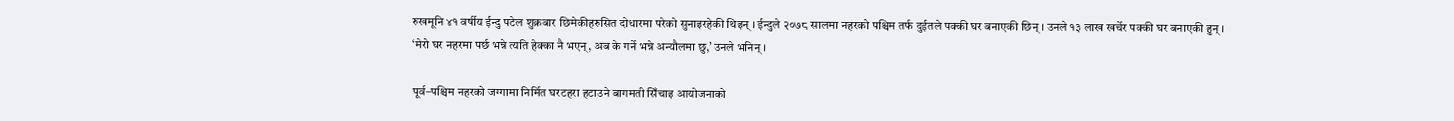रुखमूनि ४१ वर्षीय ईन्दु पटेल शुक्रबार छिमेकीहरुसित दोधारमा परेको सुनाइरहेकी थिइन् । ईन्दुले २०७८ सालमा नहरको पश्चिम तर्फ दुईतले पक्की घर बनाएकी छिन् । उनले १३ लाख खर्चेर पक्की घर बनाएकी हुन् । ‘मेरो घर नहरमा पर्छ भन्ने त्यति हेक्का नै भएन्, अब के गर्ने भन्ने अन्यौलमा छु,’ उनले भनिन् ।

पूर्व–पश्चिम नहरको जग्गामा निर्मित घरटहरा हटाउने बागमती सिँचाइ आयोजनाको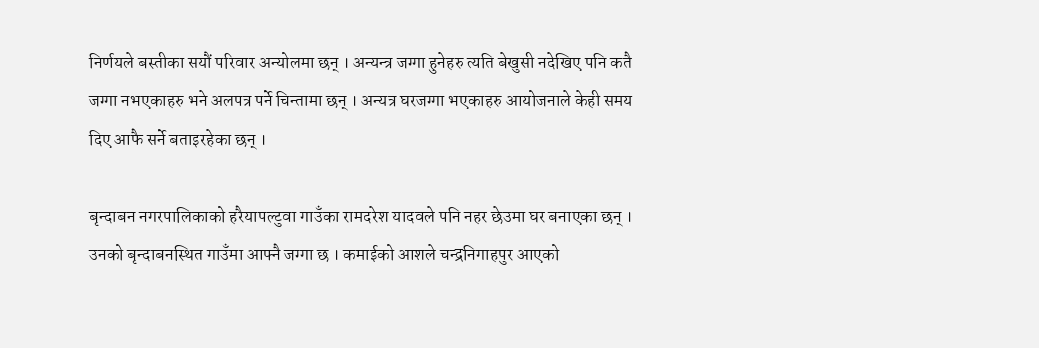निर्णयले बस्तीका सयौं परिवार अन्योलमा छन् । अन्यन्त्र जग्गा हुनेहरु त्यति बेखुसी नदेखिए पनि कतै जग्गा नभएकाहरु भने अलपत्र पर्ने चिन्तामा छन् । अन्यत्र घरजग्गा भएकाहरु आयोजनाले केही समय दिए आफै सर्ने बताइरहेका छन् ।

बृन्दाबन नगरपालिकाको हरैयापल्टुवा गाउँका रामदरेश यादवले पनि नहर छेउमा घर बनाएका छन् । उनको बृन्दाबनस्थित गाउँमा आफ्नै जग्गा छ । कमाईको आशले चन्द्रनिगाहपुर आएको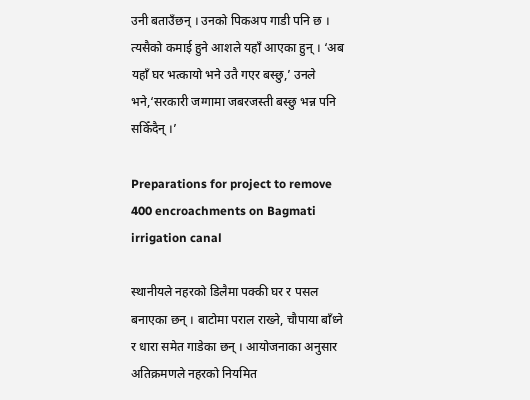उनी बताउँछन् । उनको पिकअप गाडी पनि छ । त्यसैको कमाई हुने आशले यहाँ आएका हुन् । ‘अब यहाँ घर भत्कायो भने उतै गएर बस्छु,’ उनले भने,‘सरकारी जग्गामा जबरजस्ती बस्छु भन्न पनि सकिँदैन् ।’

Preparations for project to remove 400 encroachments on Bagmati irrigation canal

स्थानीयले नहरको डिलैमा पक्की घर र पसल बनाएका छन् । बाटोमा पराल राख्ने, चौपाया बाँध्ने र धारा समेत गाडेका छन् । आयोजनाका अनुसार अतिक्रमणले नहरको नियमित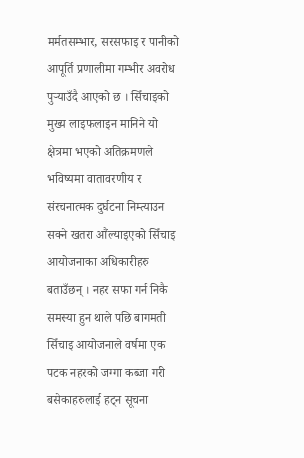मर्मतसम्भार, सरसफाइ र पानीको आपूर्ति प्रणालीमा गम्भीर अवरोध पुर्‍याउँदै आएको छ । सिँचाइको मुख्य लाइफलाइन मानिने यो क्षेत्रमा भएको अतिक्रमणले भविष्यमा वातावरणीय र संरचनात्मक दुर्घटना निम्त्याउन सक्ने खतरा औंल्याइएको सिँचाइ आयोजनाका अधिकारीहरु बताउँछन् । नहर सफा गर्न निकै समस्या हुन थाले पछि बागमती सिँचाइ आयोजनाले वर्षमा एक पटक नहरको जग्गा कब्जा गरी बसेकाहरुलाई हट्न सूचना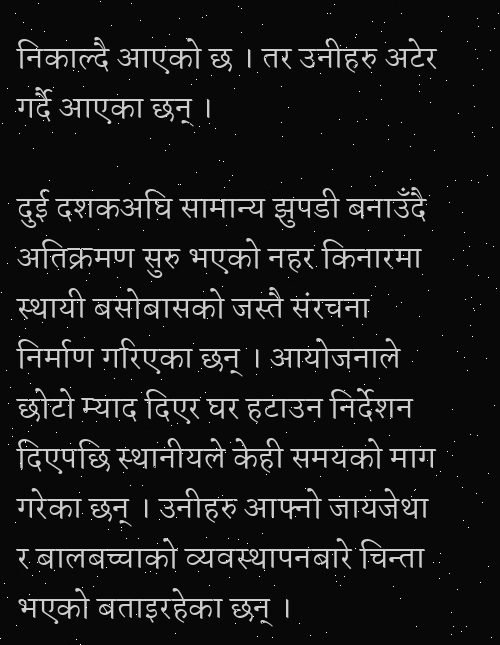निकाल्दै आएको छ । तर उनीहरु अटेर गर्दै आएका छन् ।

दुई दशकअघि सामान्य झुपडी बनाउँदै अतिक्रमण सुरु भएको नहर किनारमा स्थायी बसोबासको जस्तै संरचना निर्माण गरिएका छन् । आयोजनाले छोटो म्याद दिएर घर हटाउन निर्देशन दिएपछि स्थानीयले केही समयको माग गरेका छन् । उनीहरु आफ्नो जायजेथा र बालबच्चाको व्यवस्थापनबारे चिन्ता भएको बताइरहेका छन् ।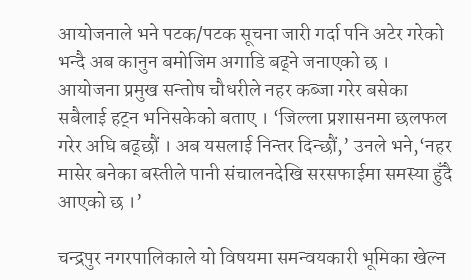आयोजनाले भने पटक/पटक सूचना जारी गर्दा पनि अटेर गरेको भन्दै अब कानुन बमोजिम अगाडि बढ्ने जनाएको छ । आयोजना प्रमुख सन्तोष चौधरीले नहर कब्जा गरेर बसेका सबैलाई हट्न भनिसकेको बताए । ‘जिल्ला प्रशासनमा छलफल गरेर अघि बढ्छौं । अब यसलाई निन्तर दिन्छौं,’ उनले भने,‘नहर मासेर बनेका बस्तीले पानी संचालनदेखि सरसफाईमा समस्या हुँदै आएको छ ।’

चन्द्रपुर नगरपालिकाले यो विषयमा समन्वयकारी भूमिका खेल्न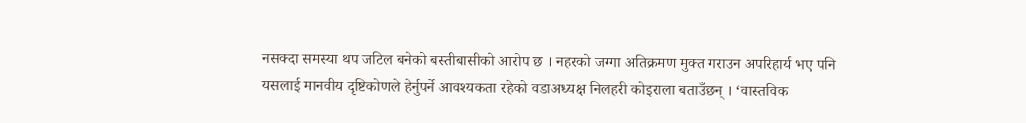नसक्दा समस्या थप जटिल बनेको बस्तीबासीको आरोप छ । नहरको जग्गा अतिक्रमण मुक्त गराउन अपरिहार्य भए पनि यसलाई मानवीय दृष्टिकोणले हेर्नुपर्ने आवश्यकता रहेको वडाअध्यक्ष निलहरी कोइराला बताउँछन् । ‘वास्तविक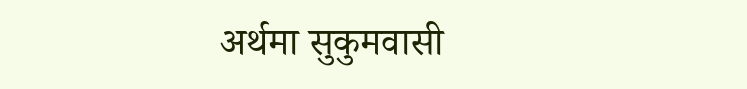अर्थमा सुकुमवासी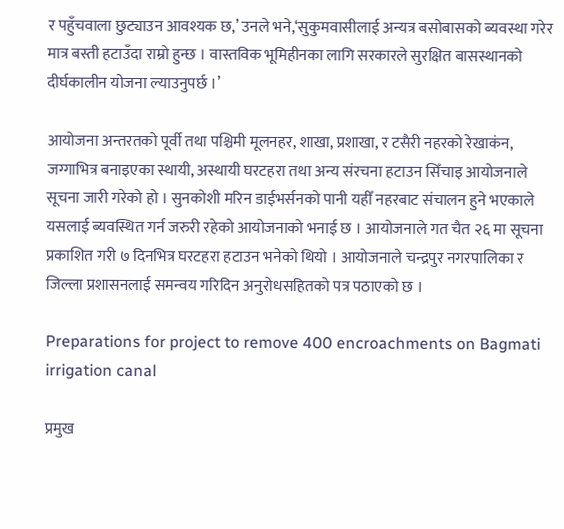र पहुँचवाला छुट्याउन आवश्यक छ,’ उनले भने,‘सुकुमवासीलाई अन्यत्र बसोबासको ब्यवस्था गरेर मात्र बस्ती हटाउँदा राम्रो हुन्छ । वास्तविक भूमिहीनका लागि सरकारले सुरक्षित बासस्थानको दीर्घकालीन योजना ल्याउनुपर्छ ।’

आयोजना अन्तरतको पूर्वी तथा पश्चिमी मूलनहर, शाखा, प्रशाखा, र टसैरी नहरको रेखाकंन, जग्गाभित्र बनाइएका स्थायी, अस्थायी घरटहरा तथा अन्य संरचना हटाउन सिँचाइ आयोजनाले सूचना जारी गरेको हो । सुनकोशी मरिन डाईभर्सनको पानी यहीँ नहरबाट संचालन हुने भएकाले यसलाई ब्यवस्थित गर्न जरुरी रहेको आयोजनाको भनाई छ । आयोजनाले गत चैत २६ मा सूचना प्रकाशित गरी ७ दिनभित्र घरटहरा हटाउन भनेको थियो । आयोजनाले चन्द्रपुर नगरपालिका र जिल्ला प्रशासनलाई समन्वय गरिदिन अनुरोधसहितको पत्र पठाएको छ ।

Preparations for project to remove 400 encroachments on Bagmati irrigation canal

प्रमुख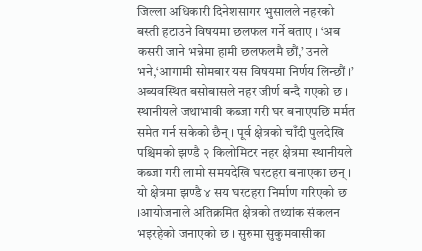जिल्ला अधिकारी दिनेशसागर भुसालले नहरको बस्ती हटाउने विषयमा छलफल गर्ने बताए । ‘अब कसरी जाने भन्नेमा हामी छलफलमै छौं,’ उनले भने,‘आगामी सोमबार यस विषयमा निर्णय लिन्छौं ।’ अब्यवस्थित बसोबासले नहर जीर्ण बन्दै गएको छ । स्थानीयले जथाभावी कब्जा गरी घर बनाएपछि मर्मत समेत गर्न सकेको छैन् । पूर्व क्षेत्रको चाँदी पुलदेखि पश्चिमको झण्डै २ किलोमिटर नहर क्षेत्रमा स्थानीयले कब्जा गरी लामो समयदेखि घरटहरा बनाएका छन् । यो क्षेत्रमा झण्डै ४ सय घरटहरा निर्माण गरिएको छ ।आयोजनाले अतिक्रमित क्षेत्रको तथ्यांक संकलन भइरहेको जनाएको छ । सुरुमा सुकुमवासीका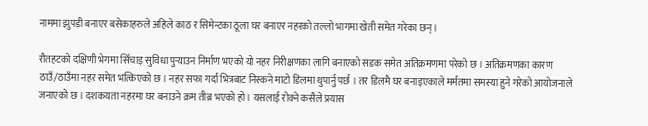नाममा झुपडी बनाएर बसेकाहरुले अहिले काठ र सिमेन्टका ठूला घर बनाएर नहरको तल्लो भागमा खेती समेत गरेका छन् ।

रौतहटको दक्षिणी भेगमा सिँचाइ सुविधा पुर्‍याउन निर्माण भएको यो नहर निरीक्षणका लागि बनाएको सडक समेत अतिक्रमणमा परेको छ । अतिक्रमणका कारण ठाउँ/ठाउँमा नहर समेत भत्किएको छ । नहर सफा गर्दा भित्रबाट निस्कने माटो डिलमा थुपार्नु पर्छ । तर डिलमै घर बनाइएकाले मर्मतमा समस्या हुने गरेको आयोजनाले जनाएको छ । दशकयता नहरमा घर बनाउने क्रम तीब्र भएको हो । यसलाई रोक्ने कसैले प्रयास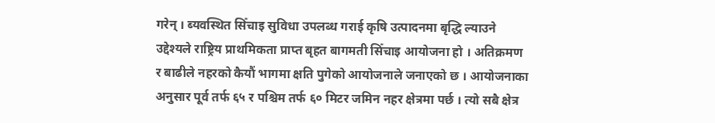गरेन् । ब्यवस्थित सिँचाइ सुविधा उपलब्ध गराई कृषि उत्पादनमा बृद्धि ल्याउने उद्देश्यले राष्ट्रिय प्राथमिकता प्राप्त बृहत बागमती सिँचाइ आयोजना हो । अतिक्रमण र बाढीले नहरको कैयौं भागमा क्षति पुगेको आयोजनाले जनाएको छ । आयोजनाका अनुसार पूर्व तर्फ ६५ र पश्चिम तर्फ ६० मिटर जमिन नहर क्षेत्रमा पर्छ । त्यो सबै क्षेत्र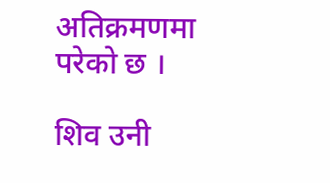अतिक्रमणमा परेको छ ।

शिव उनी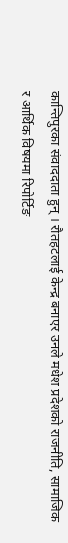कान्तिपुरका संवाददाता हुन् । रौतहटलाई केन्द्र बनाएर उनले मधेश प्रदेशको राजनीति, सामाजिक र आर्थिक विषयमा रिपोर्टिङ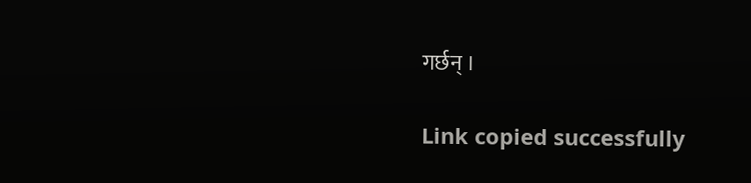गर्छन् ।

Link copied successfully